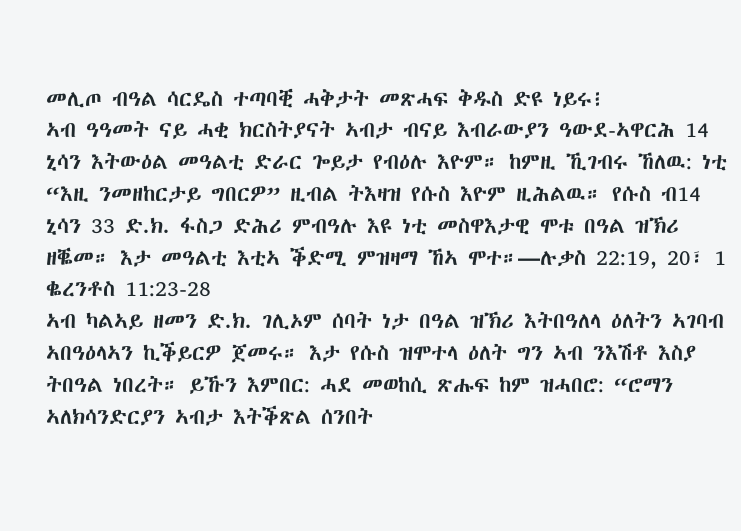መሊጦ ብዓል ሳርዴስ ተጣባቒ ሓቅታት መጽሓፍ ቅዱስ ድዩ ነይሩ፧
ኣብ ዓዓመት ናይ ሓቂ ክርስትያናት ኣብታ ብናይ እብራውያን ዓውደ-ኣዋርሕ 14 ኒሳን እትውዕል መዓልቲ ድራር ጐይታ የብዕሉ እዮም። ከምዚ ኺገብሩ ኸለዉ: ነቲ “እዚ ንመዘከርታይ ግበርዎ” ዚብል ትእዛዝ የሱስ እዮም ዚሕልዉ። የሱስ ብ14 ኒሳን 33 ድ.ክ. ፋስጋ ድሕሪ ምብዓሉ እዩ ነቲ መስዋእታዊ ሞቱ በዓል ዝኽሪ ዘቘመ። እታ መዓልቲ እቲኣ ቕድሚ ምዝዛማ ኸኣ ሞተ።—ሉቃስ 22:19, 20፣ 1 ቈረንቶስ 11:23-28
ኣብ ካልኣይ ዘመን ድ.ክ. ገሊኦም ሰባት ነታ በዓል ዝኽሪ እትበዓለላ ዕለትን ኣገባብ ኣበዓዕላኣን ኪቕይርዎ ጀመሩ። እታ የሱስ ዝሞተላ ዕለት ግን ኣብ ንእሽቶ እስያ ትበዓል ነበረት። ይኹን እምበር: ሓደ መወከሲ ጽሑፍ ከም ዝሓበሮ: “ሮማን ኣለክሳንድርያን ኣብታ እትቕጽል ሰንበት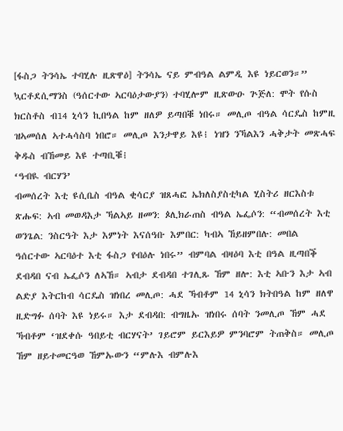[ፋስጋ ትንሳኤ ተባሂሉ ዚጽዋዕ] ትንሳኤ ናይ ምብዓል ልምዲ እዩ ነይርወን።” ኳርቶደሲማንስ (ዓሰርተው ኣርባዕታውያን) ተባሂሎም ዚጽውዑ ጕጅለ: ሞት የሱስ ክርስቶስ ብ14 ኒሳን ኪበዓል ከም ዘለዎ ይጣበቑ ነበሩ። መሊጦ ብዓል ሳርዴስ ከምዚ ዝኣመሰለ ኣተሓሳስባ ነበሮ። መሊጦ እንታዋይ እዩ፧ ነዝን ንኻልእን ሓቅታት መጽሓፍ ቅዱስ ብኸመይ እዩ ተጣቢቑ፧
‘ዓብዪ ብርሃን’
ብመሰረት እቲ ዩሲቤስ ብዓል ቂሳርያ ዝጸሓፎ ኤክለስያስቲካል ሂስትሪ ዘርእስቱ ጽሑፍ: ኣብ መወዳእታ ኻልኣይ ዘመን: ጶሊክራጠስ ብዓል ኤፌሶን: “ብመሰረት እቲ ወንጌል: ንስርዓት እታ እምነት እናሰዓቡ እምበር: ካብኣ ኸይዘምበሉ: መበል ዓሰርተው ኣርባዕተ እቲ ፋስጋ የብዕሉ ነበሩ” ብምባል ብዛዕባ እቲ በዓል ዚጣበቕ ደብዳበ ናብ ኤፌሶን ለኣኸ። ኣብታ ደብዳበ ተገሊጹ ኸም ዘሎ: እቲ ኣቡን እታ ኣብ ልድያ እትርከብ ሳርዴስ ዝነበረ መሊጦ: ሓደ ኻብቶም 14 ኒሳን ክትበዓል ከም ዘለዋ ዚድግፉ ሰባት እዩ ነይሩ። እታ ደብዳበ: ብግዜኡ ዝነበሩ ሰባት ንመሊጦ ኸም ሓደ ኻብቶም ‘ዝደቀሱ ዓበይቲ ብርሃናት’ ገይሮም ይርእይዎ ምንባሮም ትጠቅስ። መሊጦ ኸም ዘይተመርዓወ ኸምኡውን “ምሉእ ብምሉእ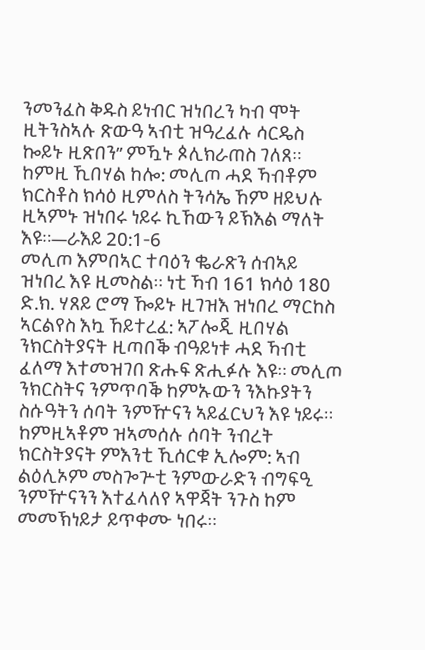ንመንፈስ ቅዱስ ይነብር ዝነበረን ካብ ሞት ዚትንስኣሉ ጽውዓ ኣብቲ ዝዓረፈሉ ሳርዴስ ኰይኑ ዚጽበን” ምዃኑ ጶሊክራጠስ ገለጸ። ከምዚ ኺበሃል ከሎ: መሊጦ ሓደ ኻብቶም ክርስቶስ ክሳዕ ዚምለስ ትንሳኤ ኸም ዘይህሉ ዚኣምኑ ዝነበሩ ነይሩ ኪኸውን ይኽእል ማለት እዩ።—ራእይ 20:1-6
መሊጦ እምበኣር ተባዕን ቈራጽን ሰብኣይ ዝነበረ እዩ ዚመስል። ነቲ ኻብ 161 ክሳዕ 180 ድ.ክ. ሃጸይ ሮማ ዀይኑ ዚገዝእ ዝነበረ ማርከስ ኣርልየስ እኳ ኸይተረፈ: ኣፖሎጂ ዚበሃል ንክርስትያናት ዚጣበቕ ብዓይነቱ ሓደ ኻብቲ ፈለማ እተመዝገበ ጽሑፍ ጽሒፉሉ እዩ። መሊጦ ንክርስትና ንምጥባቕ ከምኡውን ንእኩያትን ስሱዓትን ሰባት ንምዅናን ኣይፈርህን እዩ ነይሩ። ከምዚኣቶም ዝኣመሰሉ ሰባት ንብረት ክርስትያናት ምእንቲ ኺሰርቁ ኢሎም: ኣብ ልዕሊኦም መስጐጕቲ ንምውራድን ብግፍዒ ንምዅናንን እተፈላለየ ኣዋጃት ንጉስ ከም መመኽነይታ ይጥቀሙ ነበሩ።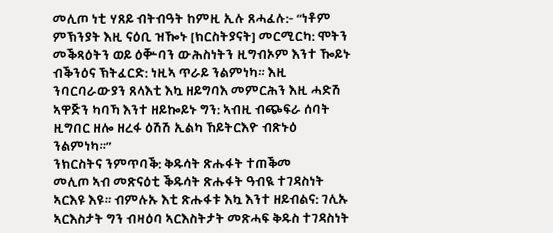መሊጦ ነቲ ሃጸይ ብትብዓት ከምዚ ኢሉ ጸሓፈሉ:- “ነቶም ምኽንያት እዚ ናዕቢ ዝዀኑ [ክርስትያናት] መርሚርካ: ሞትን መቕጻዕትን ወይ ዕቝባን ውሕስነትን ዚግብኦም እንተ ዀይኑ ብቕንዕና ኽትፈርድ: ነዚኣ ጥራይ ንልምነካ። እዚ ንባርባራውያን ጸላእቲ እኳ ዘይግባእ መምርሕን እዚ ሓድሽ ኣዋጅን ካባኻ እንተ ዘይኰይኑ ግን: ኣብዚ ብጭፍራ ሰባት ዚግበር ዘሎ ዘረፋ ዕሽሽ ኢልካ ኸይትርእዮ ብጽኑዕ ንልምነካ።”
ንክርስትና ንምጥባቕ: ቅዱሳት ጽሑፋት ተጠቕመ
መሊጦ ኣብ መጽናዕቲ ቕዱሳት ጽሑፋት ዓብዪ ተገዳስነት ኣርእዩ እዩ። ብምሉኡ እቲ ጽሑፋቱ እኳ እንተ ዘይብልና: ገሊኡ ኣርእስታት ግን ብዛዕባ ኣርእስትታት መጽሓፍ ቅዱስ ተገዳስነት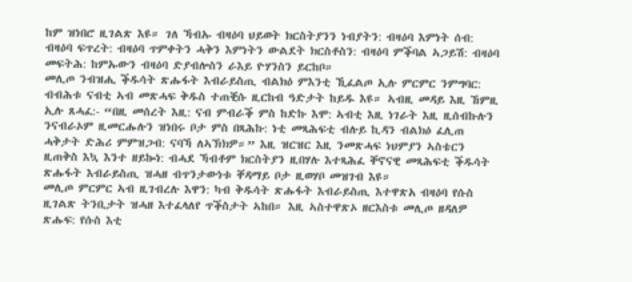ከም ዝነበሮ ዚገልጽ እዩ። ገለ ኻብኡ ብዛዕባ ህይወት ክርስትያንን ነብያትን: ብዛዕባ እምነት ሰብ: ብዛዕባ ፍጥረት: ብዛዕባ ጥምቀትን ሓቅን እምነትን ውልደት ክርስቶስን: ብዛዕባ ምቕባል ኣጋይሽ: ብዛዕባ መፍትሕ: ከምኡውን ብዛዕባ ድያብሎስን ራእይ ዮሃንስን ይርከቦ።
መሊጦ ንብዝሒ ቕዱሳት ጽሑፋት እብራይስጢ ብልክዕ ምእንቲ ኺፈልጦ ኢሉ ምርምር ንምግባር: ብብሕቱ ናብቲ ኣብ መጽሓፍ ቅዱስ ተጠቒሱ ዚርከብ ዓድታት ከይዱ እዩ። ኣብዚ መዳይ እዚ ኸምዚ ኢሉ ጸሓፈ:- “በዚ መሰረት እዚ: ናብ ምብራቕ ምስ ከድኩ እሞ: ኣብቲ እዚ ነገራት እዚ ዚሰብኩሉን ንናብራኦም ዚመርሑሉን ዝነበሩ ቦታ ምስ በጻሕኩ: ነቲ መጻሕፍቲ ብሉይ ኪዳን ብልክዕ ፈሊጠ ሓቅታት ድሕሪ ምምዝጋብ: ናባኻ ለኣኽክዎ።” እዚ ዝርዝር እዚ ንመጽሓፍ ነህምያን ኣስቴርን ዚጠቅስ እኳ እንተ ዘይኰነ: ብሓደ ኻብቶም ክርስትያን ዚበሃሉ እተጻሕፈ ቐኖናዊ መጻሕፍቲ ቕዱሳት ጽሑፋት እብራይስጢ ዝሓዘ ብጥንታውነቱ ቐዳማይ ቦታ ዚወሃቦ መዝገብ እዩ።
መሊጦ ምርምር ኣብ ዚገብረሉ እዋን: ካብ ቅዱሳት ጽሑፋት እብራይስጢ እተዋጽአ ብዛዕባ የሱስ ዚገልጽ ትንቢታት ዝሓዘ እተፈላለየ ጥቕስታት ኣከበ። እዚ ኣስተዋጽኦ ዘርእስቱ መሊጦ ዘዳለዎ ጽሑፍ: የሱስ እቲ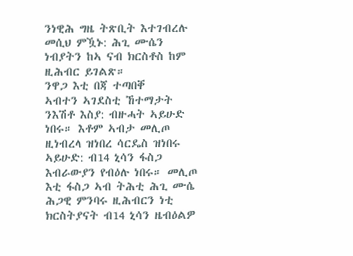ንነዊሕ ግዜ ትጽቢት እተገብረሉ መሲህ ምዃኑ: ሕጊ ሙሴን ነብያትን ከኣ ናብ ክርስቶስ ከም ዚሕብር ይገልጽ።
ንዋጋ እቲ በጃ ተጣበቐ
ኣብተን ኣገደስቲ ኸተማታት ንእሽቶ እስያ: ብዙሓት ኣይሁድ ነበሩ። እቶም ኣብታ መሊጦ ዚነብረላ ዝነበረ ሳርዴስ ዝነበሩ ኣይሁድ: ብ14 ኒሳን ፋስጋ እብራውያን የብዕሉ ነበሩ። መሊጦ እቲ ፋስጋ ኣብ ትሕቲ ሕጊ ሙሴ ሕጋዊ ምንባሩ ዚሕብርን ነቲ ክርስትያናት ብ14 ኒሳን ዜብዕልዎ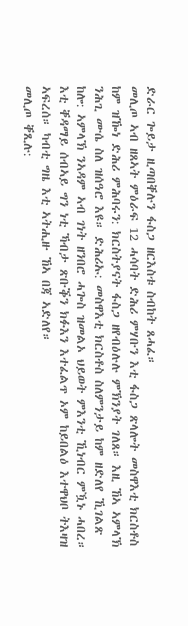ድራር ጐይታ ዚጣበቐሉን ፋስጋ ዘርእስቱ ስብከት ጸሓፈ።
መሊጦ ኣብ ዘጸኣት ምዕራፍ 12 ሓሳባት ድሕሪ ምሃቡን እቲ ፋስጋ ጽላሎት መስዋእቲ ክርስቶስ ከም ዝዀነ ድሕሪ ምሕባሩን: ክርስትያናት ፋስጋ ዘየብዕሉሉ ምኽንያት ገለጸ። እዚ ኸኣ ኣምላኽ ንሕጊ ሙሴ ስለ ዝሰዓሮ እዩ። ድሕሪኡ: መስዋእቲ ክርስቶስ ስለምንታይ ከም ዘድለየ ኺገልጽ ከሎ: ኣምላኽ ንኣዳም ኣብ ገነት ዘንበሮ ሓጐስ ዝመልኦ ህይወት ምእንቲ ኺነብር ምዃኑ ሓበረ። እቲ ቐዳማይ ሰብኣይ ግን ነቲ ኻብታ ጽቡቕን ክፉእን እተፈልጥ ኦም ከይበልዕ እተዋህቦ ትእዛዝ ኣፍረሰ። ካብቲ ግዜ እቲ ኣትሒዙ ኸኣ በጃ ኣድለየ።
መሊጦ ቐጺሉ: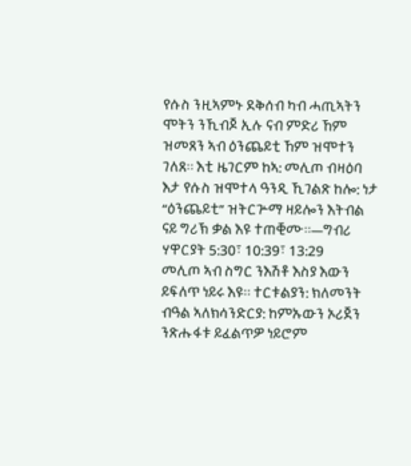የሱስ ንዚኣምኑ ደቅሰብ ካብ ሓጢኣትን ሞትን ንኺብጆ ኢሉ ናብ ምድሪ ኸም ዝመጸን ኣብ ዕንጨይቲ ኸም ዝሞተን ገለጸ። እቲ ዜገርም ከኣ: መሊጦ ብዛዕባ እታ የሱስ ዝሞተላ ዓንዲ ኺገልጽ ከሎ: ነታ “ዕንጨይቲ” ዝትርጕማ ዛይሎን እትብል ናይ ግሪኽ ቃል እዩ ተጠቒሙ።—ግብሪ ሃዋርያት 5:30፣ 10:39፣ 13:29
መሊጦ ኣብ ስግር ንእሽቶ እስያ እውን ይፍለጥ ነይሩ እዩ። ተርቱልያን: ክለመንት ብዓል ኣለክሳንድርያ: ከምኡውን ኦሪጀን ንጽሑፋቱ ይፈልጥዎ ነይሮም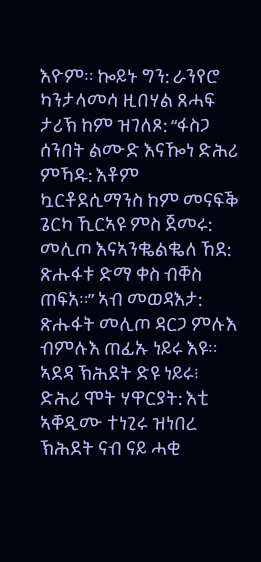እዮም። ኰይኑ ግን: ራንየሮ ካንታላመሳ ዚበሃል ጸሓፍ ታሪኽ ከም ዝገለጾ: “ፋስጋ ሰንበት ልሙድ እናዀነ ድሕሪ ምኻዱ: እቶም ኳርቶደሲማንስ ከም መናፍቕ ጌርካ ኺርኣዩ ምስ ጀመሩ: መሊጦ እናኣንቈልቈለ ኸደ: ጽሑፋቱ ድማ ቀስ ብቐስ ጠፍአ።” ኣብ መወዳእታ: ጽሑፋት መሊጦ ዳርጋ ምሉእ ብምሉእ ጠፊኡ ነይሩ እዩ።
ኣደዳ ኽሕደት ድዩ ነይሩ፧
ድሕሪ ሞት ሃዋርያት: እቲ ኣቐዲሙ ተነጊሩ ዝነበረ ኽሕደት ናብ ናይ ሓቂ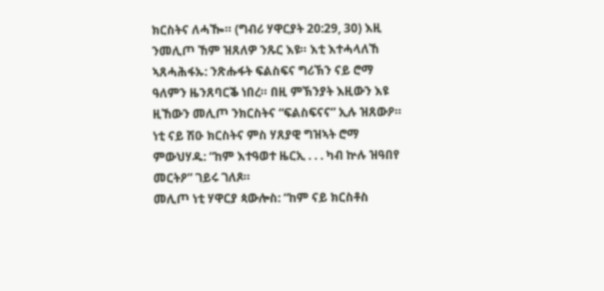ክርስትና ለሓዀ። (ግብሪ ሃዋርያት 20:29, 30) እዚ ንመሊጦ ኸም ዝጸለዎ ንጹር እዩ። እቲ እተሓላለኸ ኣጸሓሕፋኡ: ንጽሑፋት ፍልስፍና ግሪኽን ናይ ሮማ ዓለምን ዜንጸባርቕ ነበረ። በዚ ምኽንያት እዚውን እዩ ዚኸውን መሊጦ ንክርስትና “ፍልስፍናና” ኢሉ ዝጸውዖ። ነቲ ናይ ሽዑ ክርስትና ምስ ሃጸያዊ ግዝኣት ሮማ ምውህሃዱ: “ከም እተዓወተ ዜርኢ . . . ካብ ኵሉ ዝዓበየ መርትዖ” ገይሩ ገለጾ።
መሊጦ ነቲ ሃዋርያ ጳውሎስ: “ከም ናይ ክርስቶስ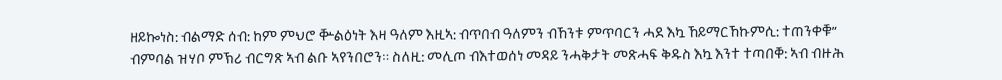ዘይኰነስ: ብልማድ ሰብ: ከም ምህሮ ቝልዕነት እዛ ዓለም እዚኣ: ብጥበብ ዓለምን ብኸንቱ ምጥባርን ሓደ እኳ ኸይማርኸኩምሲ: ተጠንቀቑ” ብምባል ዝሃቦ ምኽሪ ብርግጽ ኣብ ልቡ ኣየንበሮን። ስለዚ: መሊጦ ብእተወሰነ መዳይ ንሓቅታት መጽሓፍ ቅዱስ እኳ እንተ ተጣበቐ: ኣብ ብዙሕ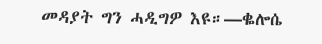መዳያት ግን ሓዲግዎ እዩ።—ቈሎሴ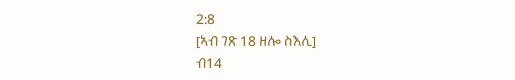2:8
[ኣብ ገጽ 18 ዘሎ ስእሊ]
ብ14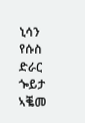ኒሳን የሱስ ድራር ጐይታ ኣቘመ